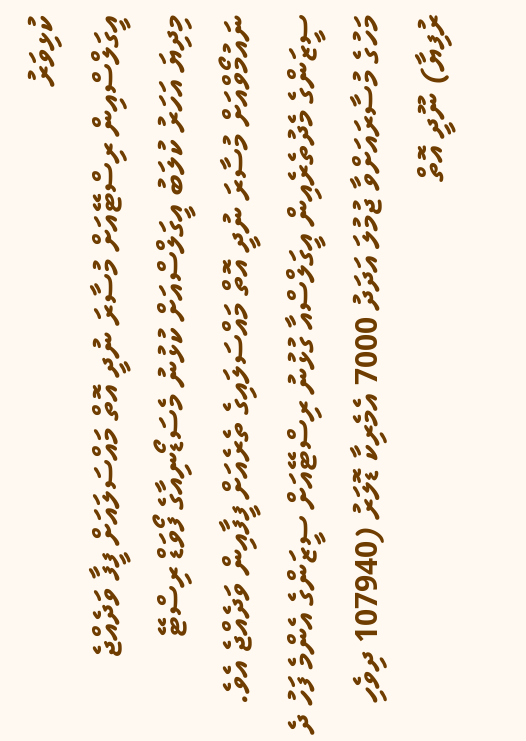ކުޅިވަރު
އީގަލްސްއިން ރިސްޓޭއަށް މުސާރަ ނުދީ އޮތް މައްސަލައަށް ފީފާ ވަދެއްޖެ
މިދިޔަ އަހަރު ކުލަބު އީގަލްސްއަށް ކުޅުނު މެސަޑޯނިއާގެ ފޯވަޑް ރިސްޓޭ ނައުމޯވްއަށް މުސާރަ ނުދީ އޮތް މައްސަލައިގެ ތެރެއަށް ފީފާއިން ވަދެއްޖެ އެވެ.
ސީޒަންގެ މެދުތެރެއިން އީގަލްސްއާ ގުޅުނު ރިސްޓޭއަށް ސީޒަންގެ އެންމެ ފަހު ދެ މަހުގެ މުސާރައަށްވާ ޖުމުލަ އަދަދު 7000 އެމެރިކާ ޑޮލަރު (107940 ދިވެހި ރުފިޔާ) ނޫދީ އޮތް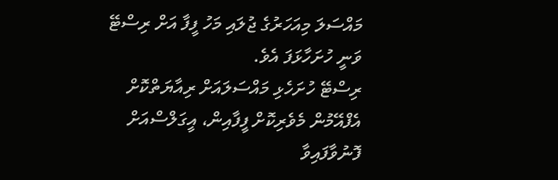މައްސަލަ މިއަހަރުގެ ޖުލައި މަހު ފީފާ އަށް ރިސްޓޭ ވަނީ ހުށަހާޅަފަ އެވެ.
ރިސްޓޭ ހުށަހެޅި މައްސަލައަށް ރިއާޔަތްކޮށް އެފްއޭމުން މެވެރިކޮށް ފީފާއިން، އީގަލްސްއަށް ފޮނުވާފައިވާ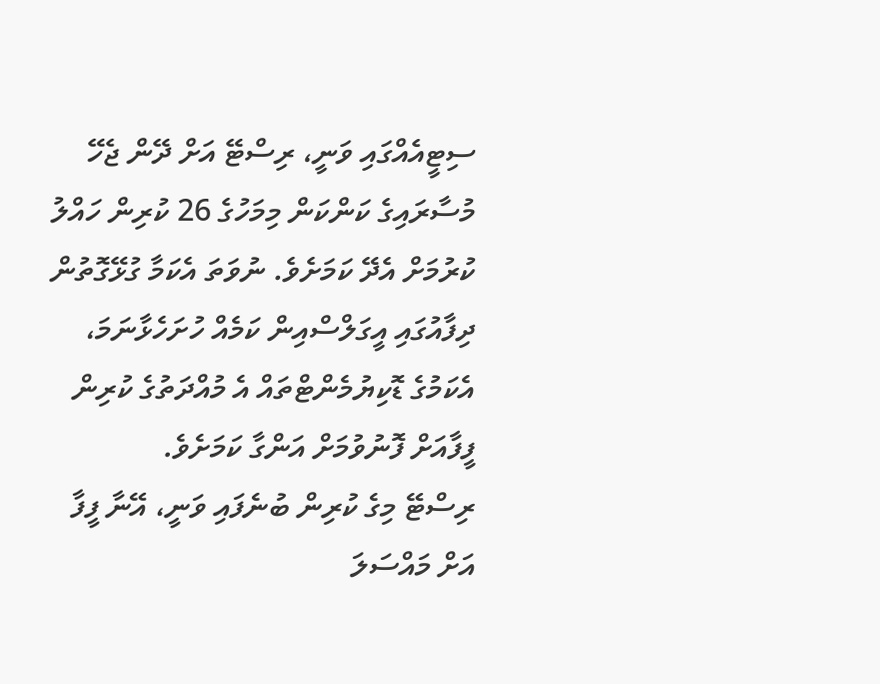ސިޓީއެއްގައި ވަނީ، ރިސްޓޭ އަށް ދޭން ޖެހޭ މުސާރައިގެ ކަންކަން މިމަހުގެ 26 ކުރިން ހައްލު ކުރުމަށް އެދޭ ކަމަށެވެ. ނުވަތަ އެކަމާ ގުޅޭގޮތުން ދިފާއުގައި އީގަލްސްއިން ކަމެއް ހުށަހެޅާނަމަ، އެކަމުގެ ޑޮކިޔުމެންޓްތައް އެ މުއްދަތުގެ ކުރިން ފީފާއަށް ފޮނުވުމަށް އަންގާ ކަމަށެވެ.
ރިސްޓޭ މިގެ ކުރިން ބުނެފައި ވަނީ، އޭނާ ފީފާ އަށް މައްސަލަ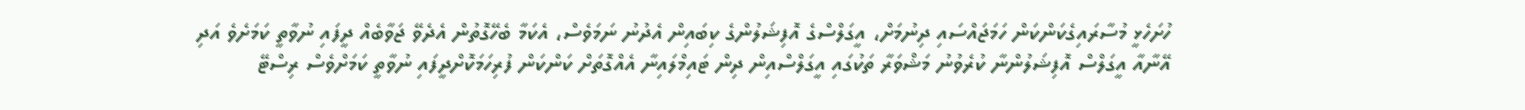ހުށަހެޅީ މުސާރައިގެކަންކަން ހަމަޖައްސައި ދިނުމަށް، އީގަލްސްގެ އޮފިޝަލުންގެ ކިބައިން އެދުނު ނަމަވެސް، އެކަމާ ބެހޭގޮތުން އެދެވޭ ޖަވާބެއް ދީފައި ނުވާތީ ކަމަށެވެ އަދި އޭނާއާ އީގަލްސް އޮފިޝަލުންނާ ކުރެވުނު މަޝްވަރާ ތަކުގައި އީގަލްސްއިން ދިން ޓައިމްލައިނާ އެއްގޮތަށް ކަންކަން ފުރިހަމަކޮށްދީފައި ނުވާތީ ކަމަށްވެސް ރިސްޓޭ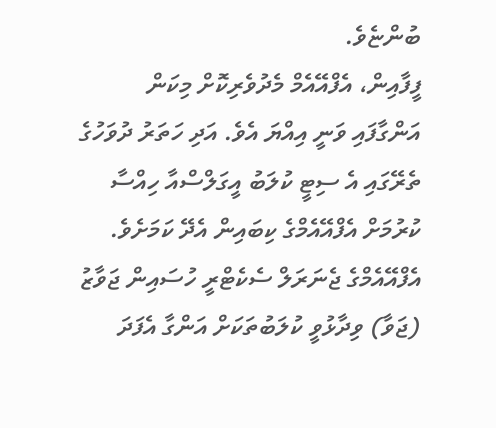ބުންޏެވެ.
ފީފާއިން، އެފްއޭއެމް މެދުވެރިކޮށް މިކަން އަންގާފައި ވަނީ އިއްޔަ އެވެ. އަދި ހަތަރު ދުވަހުގެ ތެރޭގައި އެ ސިޓީ ކުލަބު އީގަލްސްއާ ހިއްސާ ކުރުމަށް އެފްއޭއެމްގެ ކިބައިން އެދޭ ކަމަށެވެ. އެފްއޭއެމްގެ ޖެނަރަލް ސެކެޓްރީ ހުސައިން ޖަވާޒު (ޖަވާ) ވިދާޅުވީ ކުލަބުތަކަށް އަންގާ އެފަދަ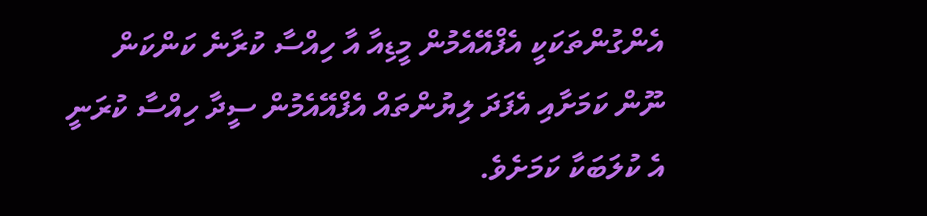އެންގުންތަކަކީ އެފްއޭއެމުން މީޑިއާ އާ ހިއްސާ ކުރާނެ ކަންކަން ނޫން ކަމަށާއި އެފަދަ ލިޔުންތައް އެފްއޭއެމުން ސީދާ ހިއްސާ ކުރަނީ އެ ކުލަބަކާ ކަމަށެވެ.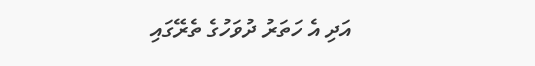އަދި އެ ހަތަރު ދުވަހުގެ ތެރޭގައި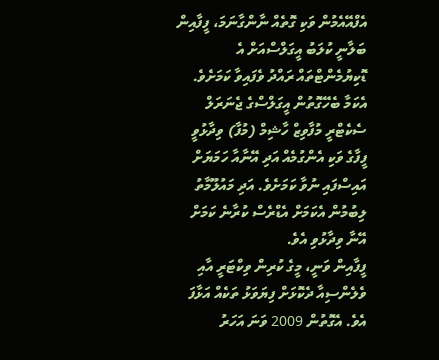އެފްއޭއެމުން ވަކި ގޮތެއް ނާންގާނަމަ، ފީފާއިން ބަލާނީ ކުލަބު އީގަލްސްއަށް އެ ޑޮކިޔުމެންޓްތައް ރައްދު ވެފައިވާ ކަމަށެވެ.
އެކަމާ ބެހޭގޮތުން އީގަލްސްގެ ޖެނަރަލް ސެކެޓްރީ މުފާވިޒް ހާޝިމް (މުފާ) ވިދާޅުވީ ފީފާގެ ވަކި އެންގުމެއް އަދި އޭނާއާ ހަމަޔަށް އައިސްފައި ނުވާ ކަމަށެވެ. އަދި މައުލޫމާތު ލިބުމުން އެކަމަށް އެޑްރެސް ކުރާނެ ކަމަށް އޭނާ ވިދާޅުވި އެވެ.
ފީފާއިން ވަނީ، މީގެ ކުރިން ވިކްޓަރީ އާއި ވެލެންސިއާ ދެކޮޅަށް ފިޔަވަޅު ތަކެއް އަޅާފަ އެވެ. އެގޮތުން 2009 ވަނަ އަހަރު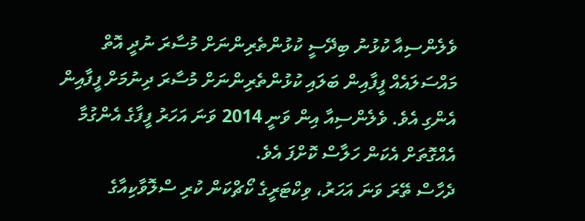ވެލެންސިއާ ކުޅުނު ބިދޭސީ ކުޅުންތެރިންނަށް މުސާރަ ނުދީ އޮތް މައްސަލައެއް ފީފާއިން ބަލައި ކުޅުންތެރިންނަށް މުސާރަ ދިނުމަށް ފީފާއިން އެންގި އެވެ. ވެލެންސިއާ އިން ވަނީ 2014 ވަނަ އަހަރު ފީފާގެ އެންގުމާ އެއްގޮތަށް އެކަން ހަލާސް ކޮށްފަ އެވެ.
ދެހާސް ތޭރަ ވަނަ އަހަރު، ވިކްޓަރީގެ ކޯޗްކަން ކުރި ސްލޮވާކިއާގެ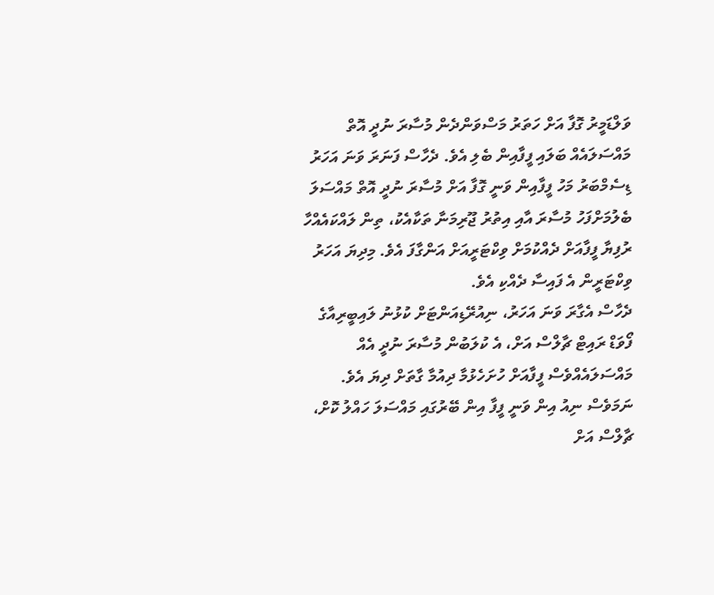ވަލްޑަމީރު ގޮފާ އަށް ހަތަރު މަސްވަންދެން މުސާރަ ނުދީ އޮތް މައްސަލައެއް ބަލައި ފީފާއިން ބެލި އެވެ. ދެހާސް ފަނަރަ ވަނަ އަހަރު ޑިސެމްބަރު މަހު ފީފާއިން ވަނީ ގޮފާ އަށް މުސާރަ ނުދީ އޮތް މައްސަލަ ބެލުމަށްފަހު މުސާރަ އާއި އިތުރު ޖޫރިމަނާ ތަކާއެކު، ތިން ލައްކައެއްހާ ރުފިޔާ ފީފާއަށް ދެއްކުމަށް ވިކްޓަރީއަށް އަންގާފަ އެވެ. މިދިޔަ އަހަރު ވިކްޓަރީން އެ ފައިސާ ދެއްކި އެވެ.
ދެހާސް އެގާރަ ވަނަ އަހަރު، ނިއުރޭޑިއަންޓަށް ކުޅުނު ލައިބީރިއާގެ ފޯވަޑް ރައިޓް ޗާލްސް އަށް، އެ ކުލަބުން މުސާރަ ނުދީ އެއް މައްސަލައެއްވެސް ފީފާއަށް ހުށަހެޅުމާ ދިއުމާ ގާތަށް ދިޔަ އެވެ. ނަމަވެސް ނިއު އިން ވަނީ ފީފާ އިން ބޭރުގައި މައްސަލަ ހައްލު ކޮށް، ޗާލްސް އަށް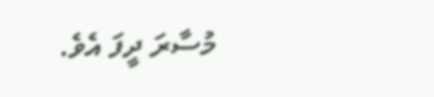މުސާރަ ދީފަ އެވެ.